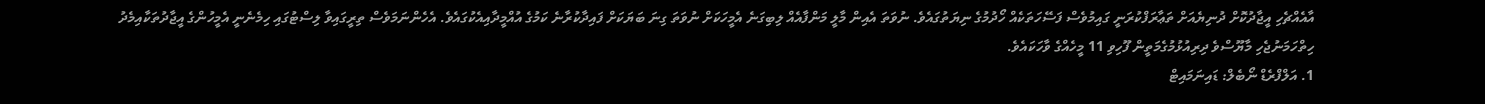އާއެއްޗެހި އީޖާދުކޮށް ދުނިޔެއަށް ތަޢާރަފްކުރަނީ ގައިމުވެސް ފަސޭހަތަކެއް ހޯދުމުގެ ނިޔަތުގައެވެ. ނުވަތަ އެއިން މާލީ މަންފާއެއް ލިބިގަނެ އެމީހަކަށް ނުވަތަ ގިނަ ބަޔަކަށް ފައިދާކުރާނެ ކަމުގެ އުއްމީދާއިއެކުގައެވެ. އެހެންނަމަވެސް ތިރީގައިވާ ލިސްޓުގައި ހިމެނެނީ އެމީހުންގެ އީޖާދުތަކާއިމެދު ހިތްހަމަނުޖެހި މާޔޫސްވެ ދިރިއުޅުމުގެމަތީން ފޫހިވި 11 މީހެއްގެ ވާހަކައެވެ.
1. އަލްފްރެޑް ނޯބެލް: ޑައިނަމައިޓް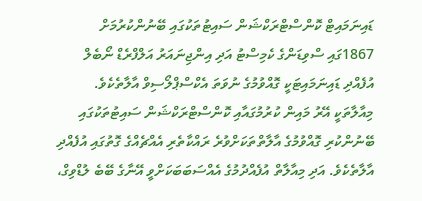ޑައިނަމައިޓް ކޮންސްޓްރަކްޝަން ސައިޓުތަކުގައި ބޭނުންކުރުމަށް 1867ގައި ސްވިޑަންގެ ކެމިސްޓު އަދި އިންޖިނައަރު އަލްފްރެޑް ނޯބެލް އުފެއްދި ޑައިނަމައިޓަކީ ގޮއްވުމުގެ ނުވަތަ އެކްސްޕްލޯސިވް އާލާތެކެވެ. މިއާލާތަކީ އޭރު މައިން ކުރުމުގައާއި ކޮންސްޓްރަކްޝަން ސައިޓުތަކުގައި ބޭނުންކުރި ގޮއްވުމުގެ އާލާތްތަކަށްވުރެ ރައްކާތެރި އެއްޗެއްގެ ގޮތުގައި އުފެއްދި އާލާތެކެވެ. އަދި މިއާލާތް އުފެއްދުމުގެ އެއްސަބަބަކަށްވީ އޭނާގެ ބޭބެ ލުޑްވިގް،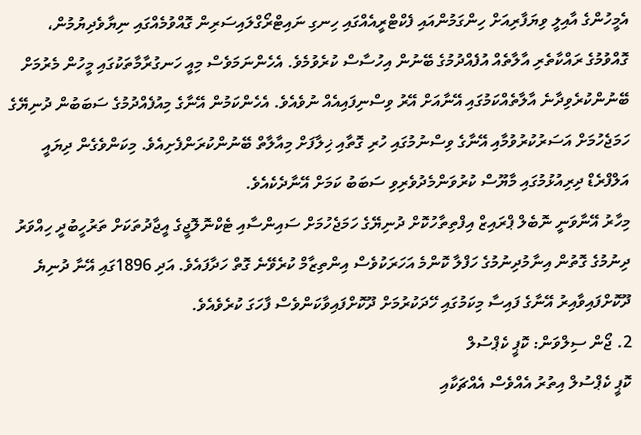އެމީހުންގެ އާއިލީ ވިޔަފާރިއަށް ހިންގަމުންއައި ފެކްޓްރީއެއްގައި ހިނގި ނައިޓްރޯގްލައިސަރިން ގޮއްވުމެއްގައި ނިޔާވެދިޔުމުން، ގޮއްވުމުގެ ރައްކާތެރި އާލާތެއް އުފެއްދުމުގެ ބޭނުން އިހުސާސް ކުރެވުމެވެ. އެހެންނަމަވެސް މިއީ ހަނގުރާމާތަކުގައި މީހުން މެރުމަށް ބޭނުންކުރެވިދާނެ އާލާތެއްކަމުގައި އޭނާއަށް އޭރު ވިސްނިފައިއެއް ނުވެއެވެ. އެހެންކަމުން އޭނާގެ މިއުފެއްދުމުގެ ސަބަބުން ދުނިޔޭގެ ހަމަޖެހުމަށް އަސަރުކުރުވުމާއި އޭނާގެ ވިސްނުމުގައި ހުރި ގޮތާއި ޚިލާފަށް މިއާލާތް ބޭނުންކުރަންފެށިއެވެ. މިކަންވެގެން ދިޔައީ އަލްފްރެޑް ދިރިއުޅުމުގައި މާޔޫސް ކުރުވަންމެދުވެރިވި ސަބަބު ކަމަށް އޭނާދެކެއެވެ.
މިހާރު އޭނާވަނީ ނޮބެލް ޕްރައިޒް އިފްތިތާހުކޮށް ދުނިޔޭގެ ހަމަޖެހުމަށް ސައިންސާއި ޓެކްނޮލޮޖީގެ އީޖާދުތަކަށް ތަރުހީބުދީ ހިއްވަރު ދިނުމުގެ ގޮތުން އިނާމުދިނުމުގެ ހަފްލާ ކޮންމެ އަހަރަކުވެސް އިންތިޒާމް ކުރެވޭނެ ގޮތް ހަދާފައެވެ. އަދި 1896ގައި އޭނާ ދުނިޔެ ދޫކޮށްފައިވާއިރު އޭނާގެ ފައިސާ މިކަމުގައި ހޭދަކުރުމަށް ދޫކޮށްފައިވާކަންވެސް ފާހަގަ ކުރެވެއެވެ.
2. ޖޯން ސިލްވަން: ކޮޕީ ކެޕްސުލް
ކޮޕީ ކެޕްސުލް އިތުރު އެއްވެސް އެއްޗަކާއި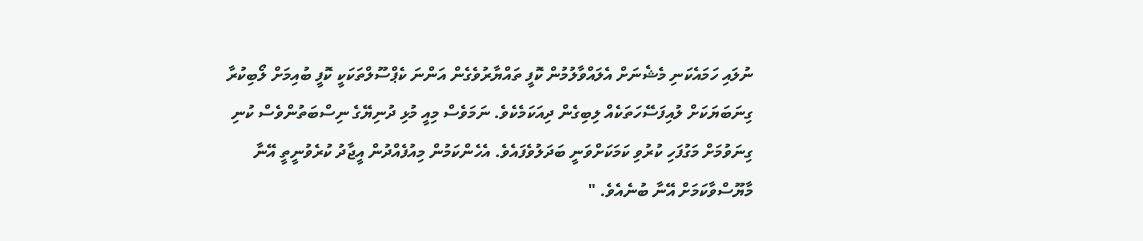ނުލައި ހަމައެކަނި މެޝެނަށް އެލައްވާލުމުން ކޮފީ ތައްޔާރުވެގެން އަންނަ ކެޕްސޫލްތަކަކީ ކޮފީ ބުއިމަށް ލޯބިކުރާ ގިނަބަޔަކަށް ލުއިފަސޭހަތަކެއް ލިބިގެން ދިއަކަމެކެވެ. ނަމަވެސް މިއީ މުޅި ދުނިޔޭގެ ނިސްބަތުންވެސް ކުނި ގިނަވުމަށް މަގުފަހި ކުރުވި ކަމަކަށްވަނީ ބަދަލުވެފައެވެ. އެހެންކަމުން މިއުފެއްދުން އީޖާދު ކުރެވުނީތީ އޭނާ މާޔޫސްވާކަމަށް އޭނާ ބުނެއެވެ. "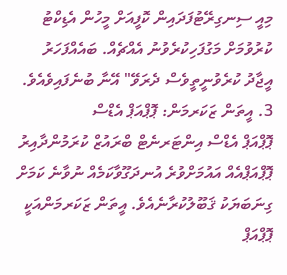މިއީ ސިނގިރޭޓުފަދައިން ކޮފީއަށް މީހުން އެޑިކްޓު ކުރުވުމަށް މަގުފަހިކުރެވުނު އެއްޗެއް. ބައެއްފަހަރު އީޖާދު ކުރެވުނީތީވެސް ދެރަވޭ" އޭނާ ބުނެފައިވެއެވެ.
3. އީތަން ޒަކަރމަން: ޕޮޕްއަޕް އެޑްސް
ޕޮޕްއަޕް އެޑްސް އިންޓަރނެޓް ބްރައުޒް ކުރަމުންދާއިރު ޕޮޕްއަޕްއެއް އައުމަށްވުރެ އުނދަގޫވާކަމެއް ނުވާނެ ކަމަށް ގިނަބަޔަކު ޤަބޫލުކުރާނެއެވެ. އީތަން ޒަކަރމަންއަކީ ޕޮޕްއަޕް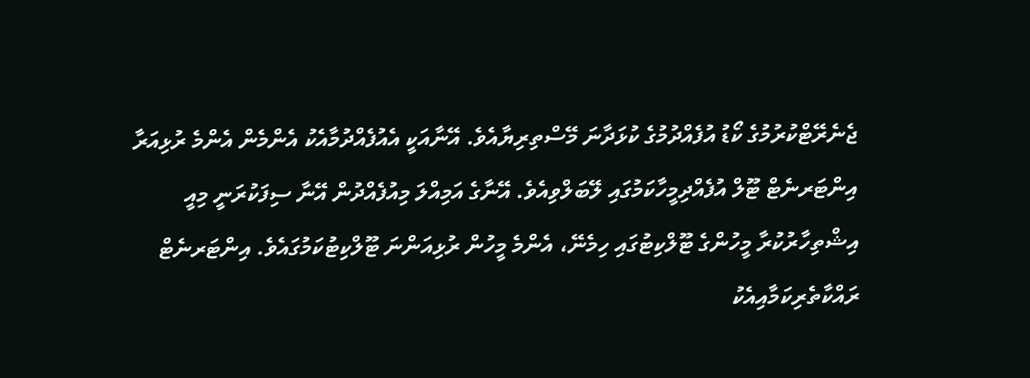ޖެނެރޭޓްކުރުމުގެ ކޯޑު އުފެއްދުމުގެ ކުޅަދާނަ މޭސްތިރިޔާއެވެ. އޭނާއަކީ އެއުފެއްދުމާއެކު އެންމެން އެންމެ ރުޅިއަރާ އިންޓަރނެޓް ޓޫލް އުފެއްދިމީހާކަމުގައި ލޭބަލްވިއެވެ. އޭނާގެ އަމިއްލަ މިއުފެއްދުން އޭނާ ސިފަކުރަނީ މިއީ އިޝްތިހާރުކުރާ މީހުންގެ ޓޫލްކިޓުގައި ހިމެނޭ، އެންމެ މީހުން ރުޅިއަންނަ ޓޫލްކިޓުކަމުގައެވެ. އިންޓަރނެޓް ރައްކާތެރިކަމާއިއެކު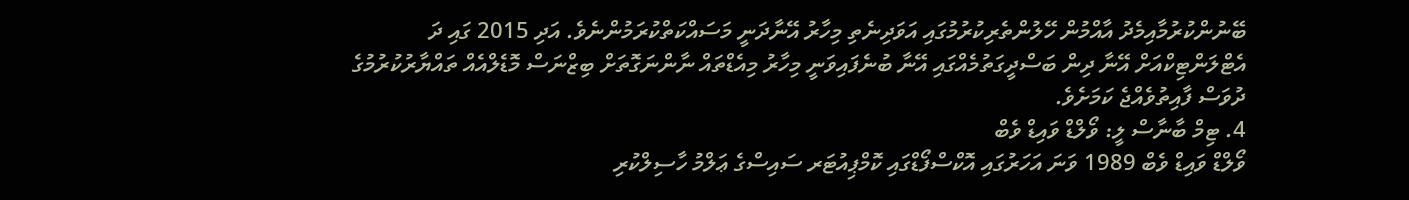ބޭނުންކުރުމާއިމެދު އާއްމުން ހޭލުންތެރިކުރުމުގައި އަވަދިނެތި މިހާރު އޭނާދަނީ މަސައްކަތްކުރަމުންނެވެ. އަދި 2015 ގައި ދަ އެޓްލަންޓިކްއަށް އޭނާ ދިން ބަސްދީގަތުމެއްގައި އޭނާ ބުނެފައިވަނީ މިހާރު މިއެޑްތައް ނާންނަގޮތަށް ބިޒްނަސް މޮޑެލްއެއް ތައްޔާރުކުރުމުގެ ދުވަސް ފާއިތުވެއްޖެ ކަމަށެވެ.
4. ޓިމް ބާނާސް ލީ: ވޯލްޑް ވައިޑް ވެބް
ވޯލްޑް ވައިޑް ވެބް 1989 ވަނަ އަހަރުގައި އޮކްސްފޯޑްގައި ކޮމްޕިއުޓަރ ސައިސްގެ ޢަލްމު ހާސިލްކުރި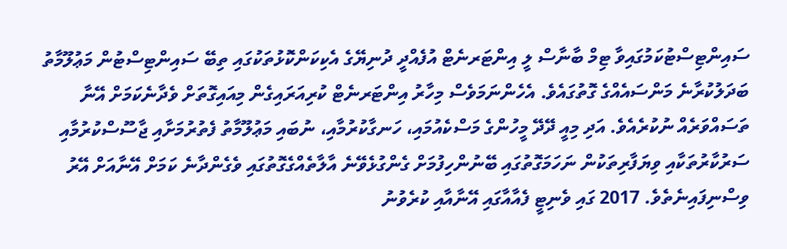ސައިންޓިސްޓުކަމުގައިވާ ޓިމް ބާނާސް ލީ އިންޓަރނެޓް އުފެއްދީ ދުނިޔޭގެ އެކިކަންކޮޅުތަކުގައި ތިބޭ ސައިންޓިސްޓުން މަޢުލޫމާތު ބަދަލުކުރާނެ މަންސައެއްގެ ގޮތުގައެވެ. އެހެންނަމަވެސް މިހާރު އިންޓަރނެޓް ކުރިއަރައިގެން މިއައިގޮތަށް ވެދާނެކަމަށް އޭނާ ތަސައްވަރެއް ނުކުރެއެވެ. އަދި މިއީ ދޭދޭ މީހުންގެ މަސްކެއުމައި، ހަނގާކުރުމާއި، ނުބައި މަޢުލޫމާތު ފެތުރުމަށާއި ޖާސޫސްކުރުމާއި ސަރުކާރުތަކާއި ވިޔަފާރިތަކުން ނަހަމަގޮތުގައި ބޭނުންހިފުމަށް ގެންގުޅެވޭނެ އާލާތެއްގެގޮތުގައި ވެގެންދާނެ ކަމަށް އޭނާއަށް އޭރު ވިސްނިފައިނެތެވެ. 2017 ގައި ވެނިޓީ ފެއާއާގައި އޭނާއާއި ކުރެވުނު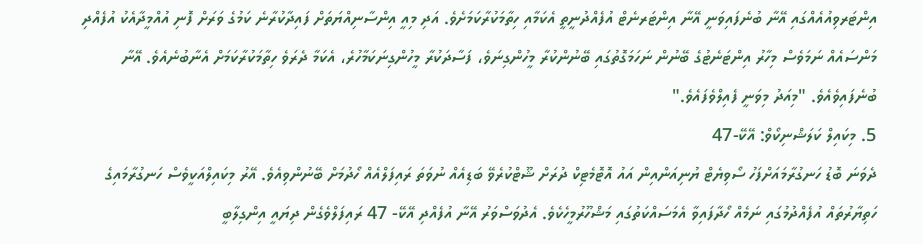އިންޓަރވިއުއެއްގައި އޭނާ ބުނެފައިވަނީ އޭނާ އިންޓަރނެޓް އުފެއްދުނީތީ އެކަމާއި ހިތާމަކުރާކަމަށެވެ. އަދި މިއީ އިންސާނިއްޔަތަށް ފައިދާކުރާނެ ކަމުގެ ވަރަށް ފޮނި އުއްމީދާއެކު އުފެއްދި މަންސައެއް ނަމަވެސް މިހާރު އިންޓަނެޓުގެ ބޭނުން ނަހަމަގޮތުގައި ބޭނުންކުރާ މީހުންގިނަވެ، ފަސާދަކުރާ މީހުންގިނަކަމާހުރެ، އެކަމާ ދެރަވެ ހިތާމަކުރާކަމަށް އެނާބުނެއެވެ. އޭނާ ބުނެފައިވެއެވެ. "މިއަދު މިވަނީ ފެއިލްވެފައެވެ."
5. މިކައިލް ކަލަޝްނިކޯވް: އޭކޭ-47
ދެވަނަ ބޮޑު ހަނގުރާމައަށްފަހު ސޯވިޔެޓް ޔުނިއަންއިން އައު އޮޓޮމެޓިކް ދުރަށް ޝޫޓްކުރެވޭ ބަޑިއެއް ނުވަތަ ރައިފަލްއެއް ހޯދުމަށް ބޭނުންވިއެވެ. އޭރު މިކައިލްއަކީވެސް ހަނގުރާމައިގެ ހަތިޔާރުތައް އުފެއްދުމުގައި ނަމެއް ހޯދާފައިވާ އެމަސައްކަތުގައި މަޝްހޫރުމީހެކެވެ. އެދުވަސްވަރު އޭނާ އުފެއްދި އޭކޭ- 47 ރައިފަލްވެގެން ދިޔައީ އިންގިލާބީ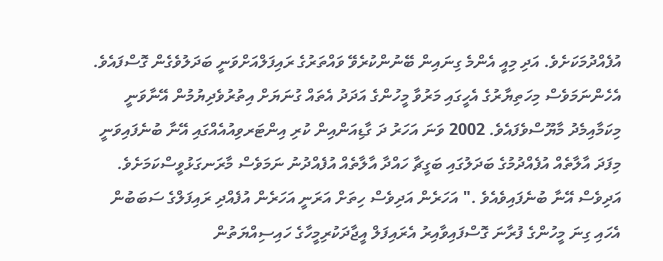އުފެއްދުމަކަށެވެ. އަދި މިއީ އެންމެ ގިނައިން ބޭނުންކުރެވޭ ވައްތަރުގެ ރައިފަލްއަށްވަނީ ބަދަލުވެގެން ގޮސްފައެވެ. އެހެންނަމަވެސް މިހަތިޔާރުގެ އެހީގައި މަރުވާ މީހުންގެ އަދަދު އެތައް ގުނަޔަށް އިތުރުވެދިޔުމުން އޭނާވަނީ މިކަމާއިމެދު މާޔޫސްވެފައެވެ. 2002 ވަނަ އަހަރު ދަ ގާޑިއަންއިން ކުރި އިންޓަރވިއުއެއްގައި އޭނާ ބުނެފައިވަނީ މިފަދަ އާލާތެއް އުފެއްދުމުގެ ބަދަލުގައި ބަގީޗާ ހައްދާ އާލާތެއް އުފެއްދުނު ނަމަވެސް މާރަނގަޅުވީސްކަމަށެވެ. އަދިވެސް އޭނާ ބުނެފައިވެއެވެ ." އަހަރެން އަދިވެސް ހިތަށް އަރަނީ އަހަރެން އުފެއްދި ރައިފަލްގެ ސަބަބުން އެހައި ގިނަ މީހުންގެ ފުރާނަ ގޮސްފައިވާއިރު އެރައިފަލް އީޖާދަކުރިމީހާގެ ހައިސިއްޔަތުން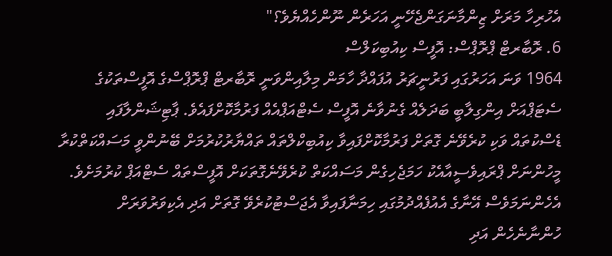އެހުރިހާ މަރަށް ޒިންމާނަގަންޖެހޭނީ އަހަރެން ނޫންހެއްޔެވެ؟"
6. ރޮބާރޓް ޕްރޮޕްސް: އޮފީސް ކިއުބިކަލްސް
1964 ވަނަ އަހަރުގައި ފަރުނީޗަރު އުފައްދާ ހާމަން މިލާއިންވަނީ ރޮބާރޓް ޕްރޮޕްސްގެ އޮފީސްތަކުގެ ސެޓަޕްއަށް އިންގިލާބީ ބަދަލެއް ގެނުވާނެ އޮފީސް ސެޓްއަޕްއެއް ފަރުމާކޮށްފައެވެ. ޕާޓިޝަންލާފައި ޑެސްކުތައް ވަކި ކުރެވޭނެ ގޮތަށް ފަރުމާކޮށްފައިވާ ކިއުބިކްލްތައް ތައްޔާރުކުރުމަށް ބޭނުންވީ މަސައްކަތްކުރާ މީހުންނަށް ޕްރައިވެސީއާއެކު ހަމަޖެހިގެން މަސައްކަތް ކުރެވޭނެގޮތަކަށް އޮފީސްތައް ސެޓްއަޕް ކުރުމަށެވެ. އެހެންނަމަވެސް އޭނާގެ އެއުފެއްދުމުގައި ހިމަނާފައިވާ އެޖަސްޓުކުރެވޭ ގޮތަށް އަދި އެކިވަރުވަރަށް ހުންނާނެހެން އަދި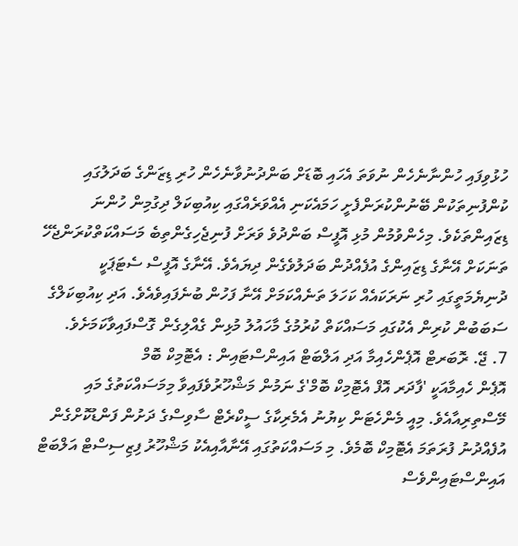ހުޅުވިފައި ހުންނާނެހެން ނުވަތަ އެހައި ބޮޑަށް ބަންދުނުވާނެހެން ހުރި ޑިޒަންގެ ބަދަލުގައި ކުންފުނިތަކުން ބޭނުންކުރަންފެށީ ހަމައެކަނި އެއްވަރެއްގައި ކިއުބިކަލް ދިގުމިން ހުންނަ ޑިޒައިންތަކެވެ. މިހެންވުމުން މުޅި އޮފީސް ބަންދުވެ ވަރަށް ފުނިޖެހިގެންތިބެ މަސައްކަތްކުރަންޖެހޭ ތަނަކަށް އޭނާގެ ޑިޒައިންގެ އުފެއްދުން ބަދަލުވެގެން ދިޔައެވެ. އޭނާގެ އޮފީސް ސެޓަޕަކީ ދުނިޔެމަތީގައި ހުރި ނަރަކައެއް ކަހަލަ ތަނެއްކަމަށް އޭނާ ފަހުން ބުނެފައިވެއެވެ. އަދި ކިއުބިކަލްގެ ސަބަބުން ކުރިން އެކުގައި މަސައްކަތް ކުރުމުގެ މާހައުލު މުޅިން ގެއްލިގެން ގޮސްފައިވާކަމަށެވެ.
7. ޖޭ. ރޮބަރޓް އޮޕެންހެއިމާ އަދި އަލްބަޓް އައިންސްޓައިން : އެޓޮމިކް ބޮމް
އޮޕެން ހެއިމާއަކީ 'ފާދަރ އޮފް އެޓޮމިކް ބޮމް'ގެ ނަމުން މަޝްހޫރުވެފައިވާ މިމަސައްކަތުގެ މައި މޭސްތިރިއާއެވެ. މިއީ މެންހެޓަން ކިޔުނު އެމެރިކާގެ ސީކްރެޓް ސާވިސްގެ ދަށުން ފަންޑުކޮށްގެން އުފެއްދުނު ފުރަތަމަ އެޓޮމިކް ބޮމެވެ. މި މަސައްކަތުގައި އޭނާއާއިއެކު މަޝްހޫރު ފިޒިސިސްޓް އަލްބަޓް އައިންސްޓައިންވެސް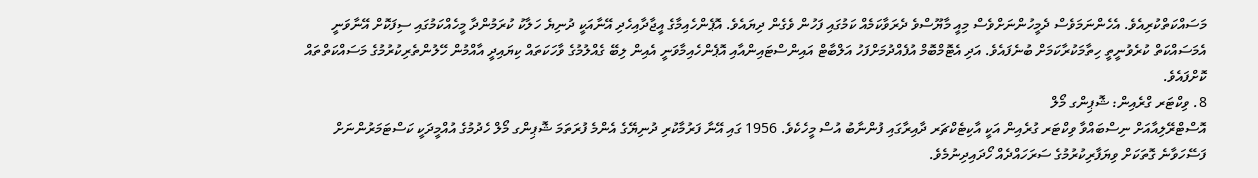މަސައްކަތްކުރިއެވެ. އެހެންނަމަވެސް ދެމީހުންނަށްވެސް މިއީ މާޔޫސްވެ ދެރަވާކަމެއް ކަމުގައި ފަހުން ވެގެން ދިޔައެވެ. އޮޕެންހެއިމާގެ އީޖާދާއިހެދި އޭނާއަކީ ދުނިޔެ ހަލާކު ކުރަމުންދާ މީހެއްކަމުގައި ސިފަކޮށް އޭނާވަނީ އެމަސައްކަތް ކުރެވުނީތީ ހިތާމަކުރާކަމަށް ބުނެފައެވެ. އަދި އެޓޮމްބޮމް އުފެއްދުމަށްފަހު އަލްބާޓް އައިންސްޓައިންއާއި އޮޕެންހެއިމާވަނީ އެއިން ލިބޭ ގެއްލުމުގެ ވާހަކަތައް ކިޔައިދީ އާއްމުން ހޭލުންތެރިކުރުމުގެ މަސައްކަތްތައް ކޮށްފައެވެ.
8. ވިކްޓަރ ގްރެއިން: ޝޮޕިންގ މޯލް
އޮސްޓްރޭލިއާއަށް ނިސްބައްވާ ވިކްޓަރ ގުރެއިން އަކީ އާކިޓެކްޗަރ ދާއިރާގައި ފުންނާބު އުސް މީހެކެވެ. 1956 ގައި އޭނާ ފަރުމާކުރި ދުނިޔޭގެ އެންމެ ފުރަތަމަ ޝޮޕިންގ މޯލް ހެދުމުގެ އުއްމީދަކީ ކަސްޓަމަރުންނަށް ފަސޭހަވާނެ ގޮތަކަށް ވިޔަފާރިކުރުމުގެ ސަރަހައްދެއް ހޯދައިދިނުމެވެ.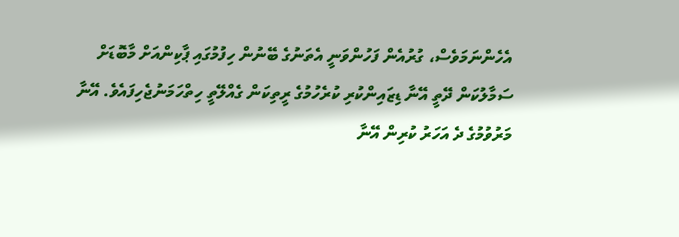އެހެންނަމަވެސް، ގުރުއެން ފަހުންވަނީ އެތަނުގެ ބޭނުން ހިފުމުގައި ޕާކިންއަށް މާބޮޑަށް ސަމާލުކަން ދޭތީ އޭނާ ޑިޒައިންކުރި ކުރެހުމުގެ ރީތިކަން ގެއްލޭތީ ހިތްހަމަނުޖެހިފައެވެ. އޭނާ މަރުވުމުގެ ދެ އަހަރު ކުރިން އޭނާ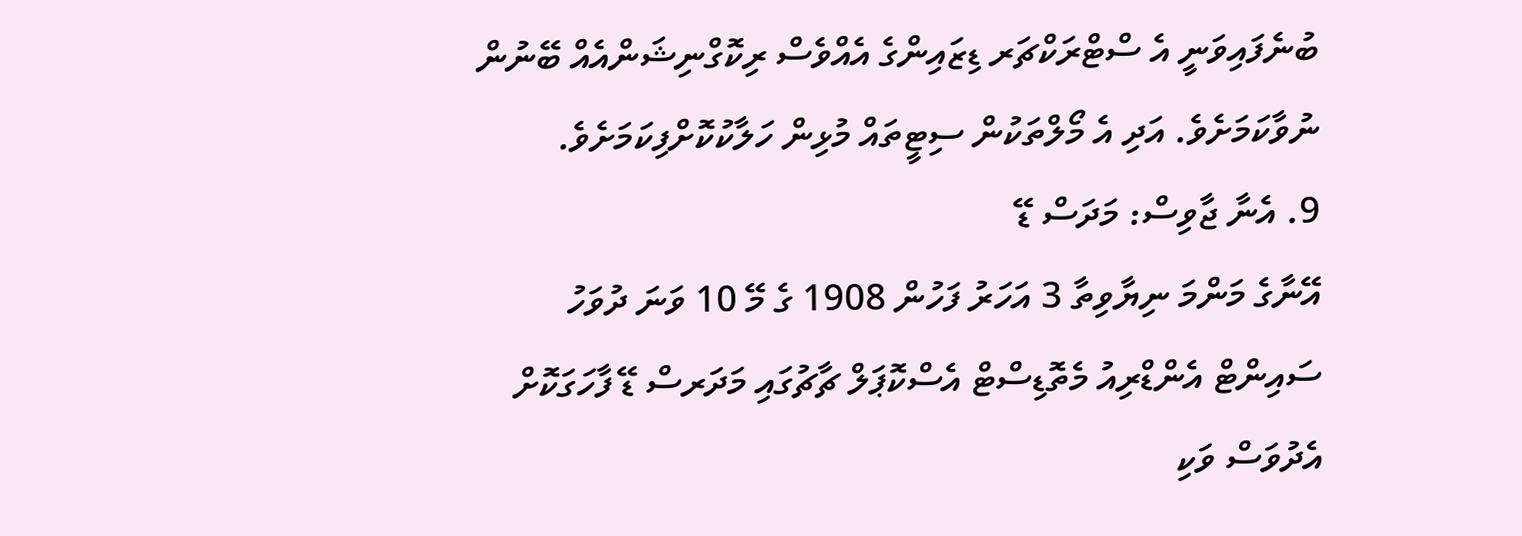ބުނެފައިވަނީ އެ ސްޓްރަކްޗަރ ޑިޒައިންގެ އެއްވެސް ރިކޮގްނިޝަންއެއް ބޭނުން ނުވާކަމަށެވެ. އަދި އެ މޯލްތަކުން ސިޓީތައް މުޅިން ހަލާކުކޮށްފިކަމަށެވެ.
9. އެނާ ޖާވިސް: މަދަސް ޑޭ
އޭނާގެ މަންމަ ނިޔާވިތާ 3 އަހަރު ފަހުން 1908 ގެ މޭ 10 ވަނަ ދުވަހު ސައިންޓް އެންޑްރިއު މެތޮޑިސްޓް އެސްކޮޕަލް ޗާޗުގައި މަދަރސް ޑޭ ފާހަގަކޮށް އެދުވަސް ވަކި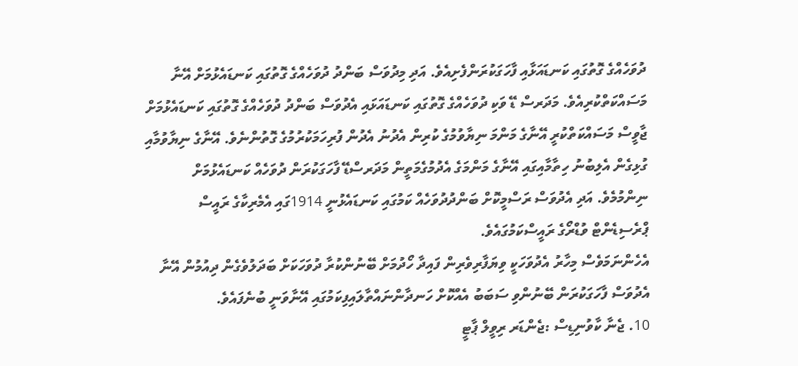ދުވަހެއްގެ ގޮތުގައި ކަނޑައަޅާއި ފާހަގަކުރަންފެށިއެވެ. އަދި މިދުވަސް ބަންދު ދުވަހެއްގެ ގޮތުގައި ކަނޑައެޅުމަށް އޭނާ މަސައްކަތްކުރިއެވެ. މަދަރސް ޑޭ ވަކި ދުވަހެއްގެ ގޮތުގައި ކަނޑައަޅައި އެދުވަސް ބަންދު ދުވަހެއްގެ ގޮތުގައި ކަނޑައެޅުމަށް ޖާވީސް މަސައްކަތްކުރީ އޭނާގެ މަންމަ ނިޔާވުމުގެ ކުރިން އެދުނު އެދުން ފުރިހަމަކުރުމުގެ ގޮތުންނެވެ. އޭނާގެ ނިޔާވުމާއި ގުޅިގެން އެލިބުނު ހިތާމާއިގައި އޭނާގެ މަންމަގެ އެދުމުގެމަތީން މަދަރސްޑޭ ފާހަގަކުރަން ދުވަހެއް ކަނޑައެޅުމަށް ނިންމުމެވެ. އަދި އެދުވަސް ރަސްމީކޮށް ބަންދުދުވަހެއް ކަމުގައި ކަނޑައެޅުނީ 1914ގައި އެމެރިކާގެ ރައީސް ޕްރެސިޑެންޓް ވުޑްރޯގެ ރައީސްކަމުގައެވެ.
އެހެންނަމަވެސް މިހާރު އެދުވަހަކީ ވިޔަފާރިވެރިން ފައިދާ ހޯދުމަށް ބޭނުންކުރާ ދުވަހަކަށް ބަދަލުވެގެން ދިއުމުން އޭނާ އެދުވަސް ފާހަގަކުރަން ބޭނުންވި ސަބަބު އެއްކޮށް ހަނދާންނައްތާލައިފިކަމުގައި އޭނާވަނީ ބުނެފައެވެ.
10. ޖެނާ ކާވުނިޑިސް :ޖެންޑަރ ރިވީލް ޕާޓީ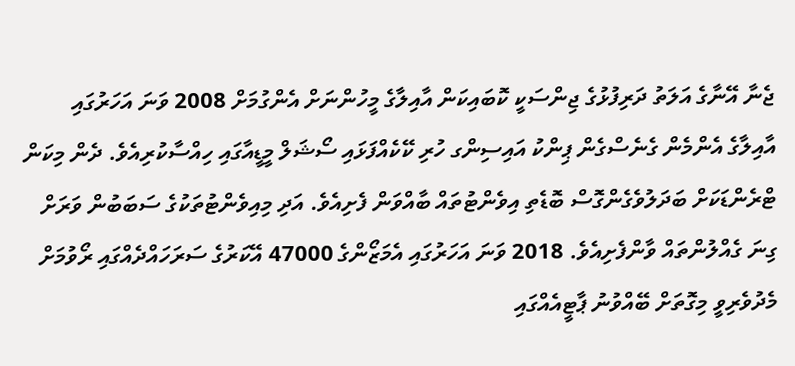ޖެނާ އޭނާގެ އަލަތު ދަރިފުޅުގެ ޖިންސަކީ ކޮބައިކަން އާއިލާގެ މީހުންނަށް އެންގުމަށް 2008 ވަނަ އަހަރުގައި އާއިލާގެ އެންމެން ގެނެސްގެން ޕިންކު އައިސިންގ ހުރި ކޭކެއްފަޅައި ސޯޝަލް މީޑީއާގައި ހިއްސާކުރިއެވެ. ދެން މިކަން ޓްރެންޑަކަށް ބަދަލުވެގެންގޮސް ބޮޑެތި އިވެންޓުތައް ބާއްވަން ފެށިއެވެ. އަދި މިއިވެންޓުތަކުގެ ސަބަބުން ވަރަށް ގިނަ ގެއްލުންތައް ވާންފެށިއެވެ. 2018 ވަނަ އަހަރުގައި އެމަޒޯންގެ 47000 އޭކަރުގެ ސަރަހައްދެއްގައި ރޯވުމަށް މެދުވެރިވީ މިގޮތަށް ބޭއްވުނު ޕާޓީއެއްގައި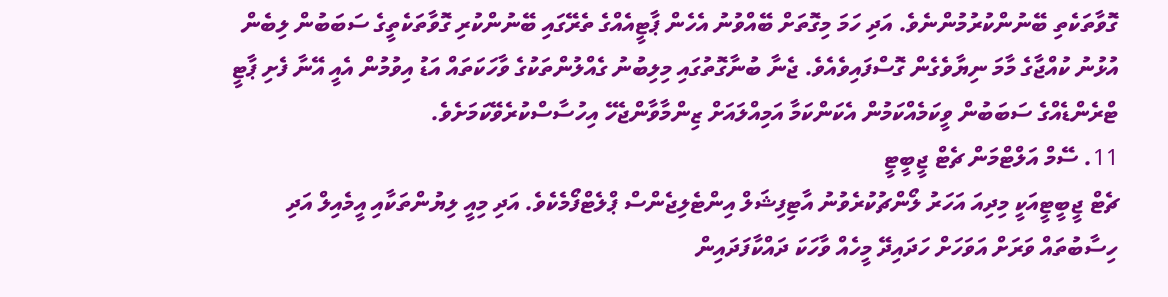ގޮވާތަކެތި ބޭނުންކުރުމުންނެވެ. އަދި ހަމަ މިގޮތަށް ބޭއްވުނު އެހެން ޕާޓީއެއްގެ ތެރޭގައި ބޭނުންކުރި ގޮވާތަކެތީގެ ސަބަބުން ލިބެން އުޅުނު ކުއްޖާގެ މާމަ ނިޔާވެގެން ގޮސްފައިވެއެވެ. ޖެނާ ބުނާގޮތުގައި މިލިބުނު ގެއްލުންތަކުގެ ވާހަކަތައް އަޑު އިވުމުން އެއީ އޭނާ ފެށި ޕާޓީ ޓްރެންޑެއްގެ ސަބަބުން ވީކަމެއްކަމުން އެކަންކަމާ އަމިއްލައަށް ޒިންމާވާންޖެހޭ އިހުސާސްކުރެވޭކަމަށެވެ.
11. ސޭމް އަލްޓްމަން ޗެޓް ޖީބީޓީ
ޗެޓް ޖީބީޓީއަކީ މިދިއަ އަހަރު ލޯންޗުކުރެވުނު އާޓިފިޝަލް އިންޓެލިޖެންސް ޕްލެޓްފޯމެކެވެ. އަދި މިއީ ލިޔުންތަކާއި އީމެއިލް އަދި ހިސާބުތައް ވަރަށް އަވަހަށް ހަދައިދޭ މީހެއް ވާހަކަ ދައްކާފަދައިން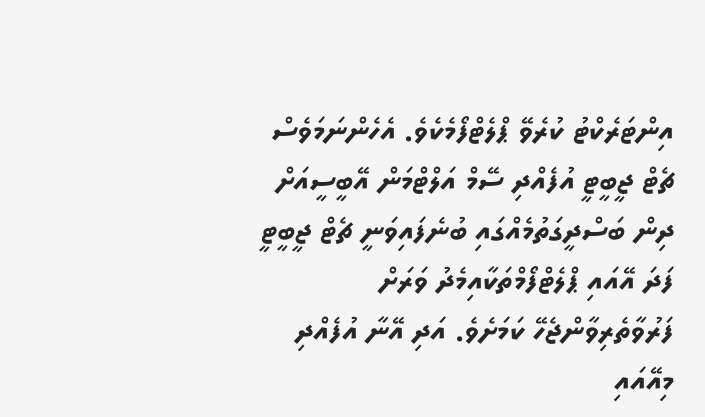އިންޓަރެކްޓު ކުރެވޭ ޕްލެޓްފޯމެކެވެ. އެހެންނަމަވެސް ޗެޓް ޖީބީޓީ އުފެއްދި ސޭމް އަލްޓްމަން އޭބީސީއަށް ދިން ބަސްދީގަތުމެއްގައި ބުނެފައިވަނީ ޗެޓް ޖީބީޓީ ފަދަ އޭއައި ޕްލެޓްފޯމްތަކާއިމެދު ވަރަށް ފަރުވާތެރިވާންޖެހޭ ކަމަށެވެ. އަދި އޭނާ އުފެއްދި މިއޭއައި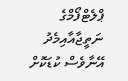ޕްލެޓްފޯމްގެ ނަތީޖާއާއިމެދު އޭނާވެސް ކުޑަކޮށް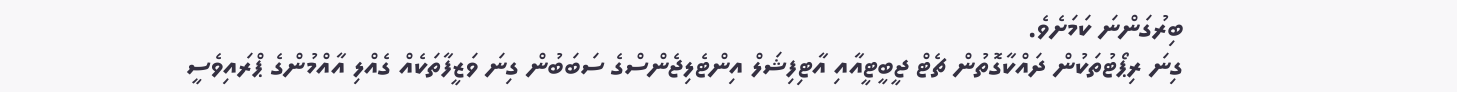ބިރުގަންނަ ކަމަށެވެ.
ގިނަ ރިޕޯޓުތަކުން ދައްކާގޮތުން ޗެޓް ޖީބީޓީއާއި އާޓިފިޝަލް އިންޓެލިޖެންސްގެ ސަބަބުން ގިނަ ވަޒީފާތަކެއް ގެއްލި އާއްމުންގެ ޕްރައިވެސީ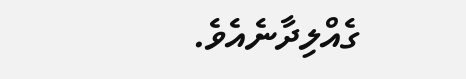ގެއްލިދާނެއެވެ.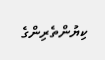ކިޔުންތެރިންގެ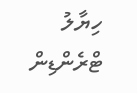ހިޔާލު
ޓްރެންޑިން